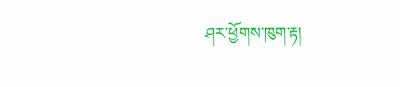ཤར་ཕྱོགས་ཁུག་རྟ།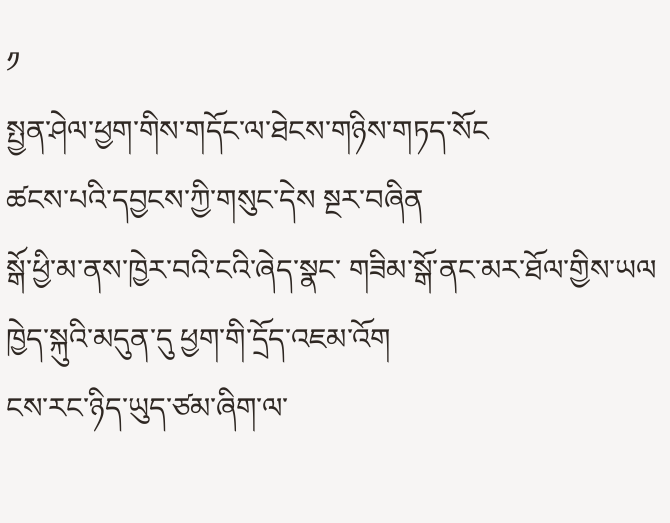༡
སྤྱན་ཤེལ་ཕྱག་གིས་གདོང་ལ་ཐེངས་གཉིས་གཏད་སོང
ཚངས་པའི་དབྱངས་ཀྱི་གསུང་དེས སྔར་བཞིན
སྒོ་ཕྱི་མ་ནས་ཁྱེར་བའི་ངའི་ཞེད་སྣང་ གཟིམ་སྒོ་ནང་མར་ཐོལ་གྱིས་ཡལ
ཁྱེད་སྐུའི་མདུན་དུ ཕྱག་གི་དྲོད་འཇམ་འོག
ངས་རང་ཉིད་ཡུད་ཙམ་ཞིག་ལ་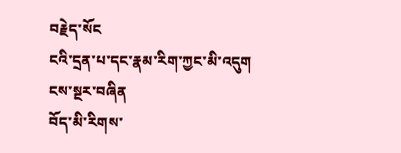བརྗེད་སོང
ངའི་དྲན་པ་དང་རྣམ་རིག་ཀྱང་མི་འདུག
ངས་སྔར་བཞིན
བོད་མི་རིགས་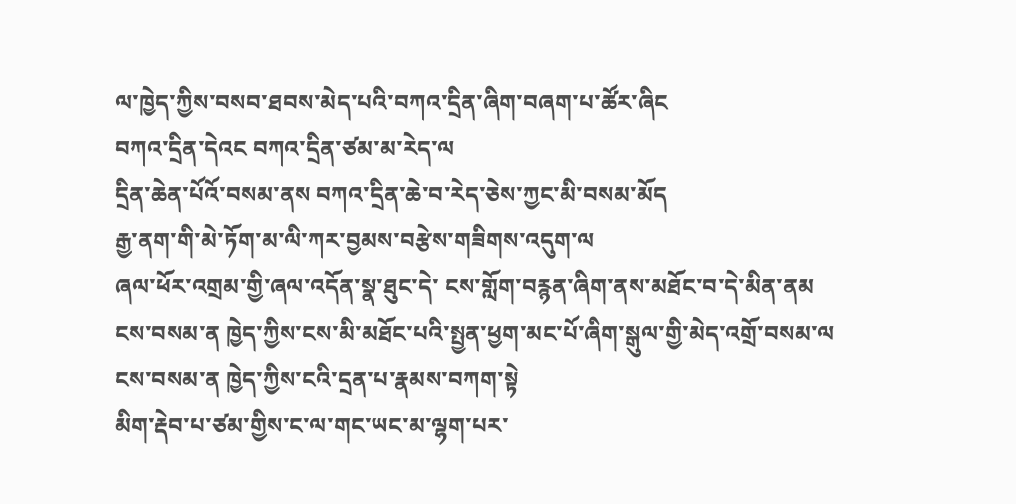ལ་ཁྱེད་ཀྱིས་བསབ་ཐབས་མེད་པའི་བཀའ་དྲིན་ཞིག་བཞག་པ་ཚོར་ཞིང
བཀའ་དྲིན་དེའང བཀའ་དྲིན་ཙམ་མ་རེད་ལ
དྲིན་ཆེན་པོའོ་བསམ་ནས བཀའ་དྲིན་ཆེ་བ་རེད་ཅེས་ཀྱང་མི་བསམ་མོད
རྒྱ་ནག་གི་མེ་ཏོག་མ་ལི་ཀར་བྱམས་བརྩེས་གཟིགས་འདུག་ལ
ཞལ་ཕོར་འགྲམ་གྱི་ཞལ་འདོན་སྣ་ཐུང་དེ་ ངས་གློག་བརྙན་ཞིག་ནས་མཐོང་བ་དེ་མིན་ནམ
ངས་བསམ་ན ཁྱེད་ཀྱིས་ངས་མི་མཐོང་པའི་སྤྱན་ཕྱག་མང་པོ་ཞིག་སྒུལ་གྱི་མེད་འགྲོ་བསམ་ལ
ངས་བསམ་ན ཁྱེད་ཀྱིས་ངའི་དྲན་པ་རྣམས་བཀག་སྟེ
མིག་རྡེབ་པ་ཙམ་གྱིས་ང་ལ་གང་ཡང་མ་ལྷག་པར་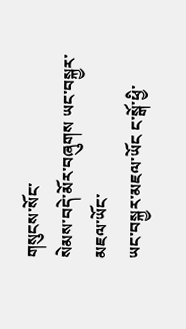གསུངས་སོང་
སེམས་བདེ་མོར་བཞུགས ཡང་བསྐྱར་མཇལ་ཡོང་
ཡང་བསྐྱར་མཇལ་ཡོང ང་སྒོ་ཕྱི་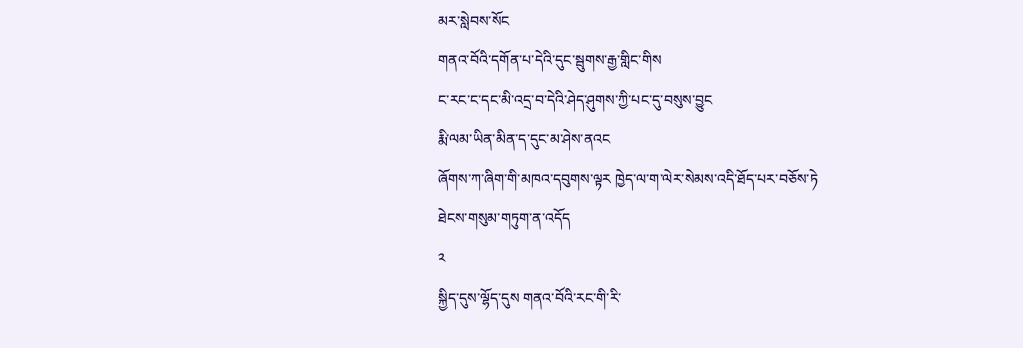མར་སླེབས་སོང
གནའ་བོའི་དགོན་པ་དེའི་དུང་སྦུགས་རྒྱ་གླིང་གིས
ང་རང་ང་དང་མི་འདྲ་བ་དེའི་ཤེད་ཤུགས་ཀྱི་པང་དུ་བསུས་བྱུང
རྨི་ལམ་ཡིན་མིན་ད་དུང་མ་ཤེས་ནའང
ཞོགས་ཀ་ཞིག་གི་མཁའ་དབུགས་ལྟར ཁྱེད་ལ་ག་ལེར་སེམས་འདི་ཐོད་པར་བཅོས་ཏེ
ཐེངས་གསུམ་གཏུག་ན་འདོད
༢
སྐྱིད་དུས་ལྷོད་དུས གནའ་བོའི་རང་གི་རི་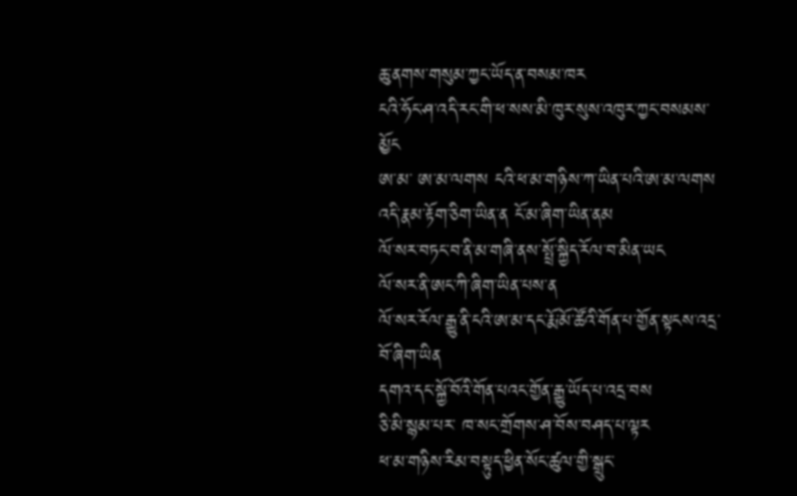ཆུ་ནགས་གསུམ་ཀྱང་ཡོད་ན་བསམ་ཁར
ངའི་ཧོང་ཤ་འདི་རང་གི་ཕ་སས་མི་ཁུར་སུས་འཁུར་ཀྱང་བསམས་མྱོང
ཨ་མ་ ཨ་མ་ལགས ངའི་ཕ་མ་གཉིས་ཀ་ཡིན་པའི་ཨ་མ་ལགས
འདི་རྣམ་རྟོག་ཅིག་ཡིན་ན ངོ་མ་ཞིག་ཡིན་ནམ
ལོ་སར་བཏང་བ་ནི་མ་གཞི་ནས་སྤྲོ་སྐྱིད་རོལ་བ་མིན་ཡང
ལོ་སར་ནི་ཨང་ཀི་ཞིག་ཡིན་པས་ན
ལོ་སར་རོལ་རྒྱུ་ནི་ངའི་ཨ་མ་དང་རྨོ་མོ་ཚོའི་གོན་པ་གྱོན་སྟངས་འདྲ་བོ་ཞིག་ཡིན
དགའ་དང་སྐྱོ་བོའི་གོན་པའང་གྱོན་རྒྱུ་ཡོད་པ་འདྲ་བས
ཅི་མི་སྙམ་པར་ ཁ་སང་གྲོགས་ཤ་བོས་བཤད་པ་ལྟར
ཕ་མ་གཉིས་རིམ་བསྟུད་ཕྱིན་སོང་ཚུལ་གྱི་སྒྲུང་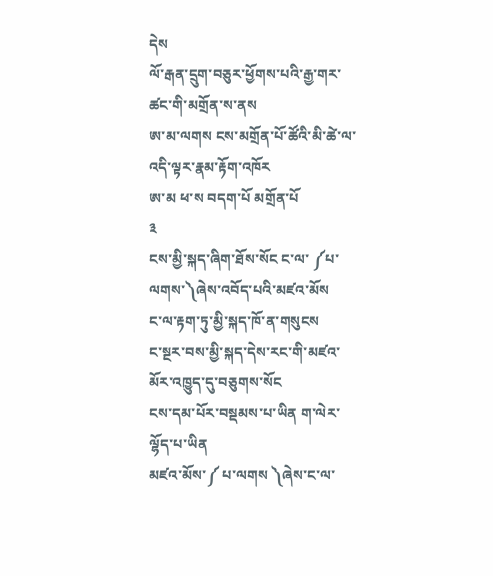དེས
ལོ་རྒན་དྲུག་བཅུར་ཕྱོགས་པའི་རྒྱ་གར་ཚང་གི་མགྲོན་ས་ནས
ཨ་མ་ལགས ངས་མགྲོན་པོ་ཚོའི་མི་ཚེ་ལ་འདི་ལྟར་རྣམ་རྟོག་འཁོར
ཨ་མ ཕ་ས བདག་པོ མགྲོན་པོ
༣
ངས་མྱི་སྐད་ཞིག་ཐོས་སོང ང་ལ་ ༼པ་ལགས་༽ཞེས་འབོད་པའི་མཛའ་མོས
ང་ལ་རྟག་ཏུ་མྱི་སྐད་ཁོ་ན་གསུངས
ང་སྔར་བས་མྱི་སྐད་དེས་རང་གི་མཛའ་མོར་འཁྱུད་དུ་བཅུགས་སོང
ངས་དམ་པོར་བསྡམས་པ་ཡིན ག་ལེར་ལྷོད་པ་ཡིན
མཛའ་མོས་༼ པ་ལགས ༽ཞེས་ང་ལ་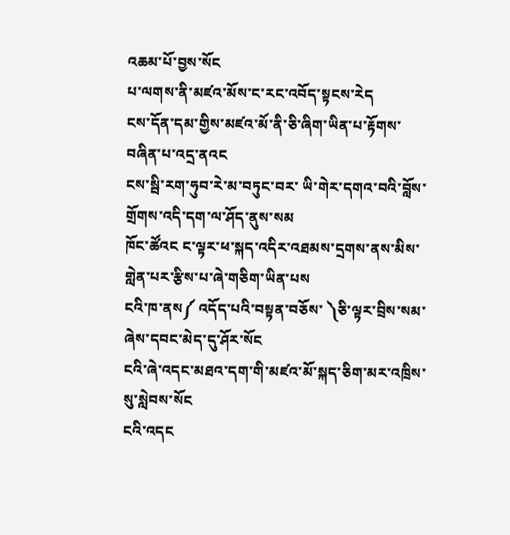འཆམ་པོ་བྱས་སོང
པ་ལགས་ནི་མཛའ་མོས་ང་རང་འབོད་སྟངས་རེད
ངས་དོན་དམ་གྱིས་མཛའ་མོ་ནི་ཅི་ཞིག་ཡིན་པ་རྟོགས་བཞིན་པ་འདྲ་ནའང
ངས་སྦི་རག་ཧུབ་རེ་མ་བཏུང་བར་ ཡི་གེར་དགའ་བའི་བློས་གྲོགས་འདི་དག་ལ་ཤོད་ནུས་སམ
ཁོང་ཚོའང ང་ལྟར་ཕ་སྐད་འདིར་འཐམས་དྲགས་ནས་མིས་གླེན་པར་རྩིས་པ་ཞེ་གཅིག་ཡིན་པས
ངའི་ཁ་ནས༼ འདོད་པའི་བསྟན་བཅོས་ ༽ཅི་ལྟར་བྲིས་སམ་ཞེས་དབང་མེད་དུ་ཤོར་སོང
ངའི་ཞེ་འདང་མཐའ་དག་གི་མཛའ་མོ་སྐད་ཅིག་མར་འཁྲིས་སུ་སླེབས་སོང
ངའི་འདང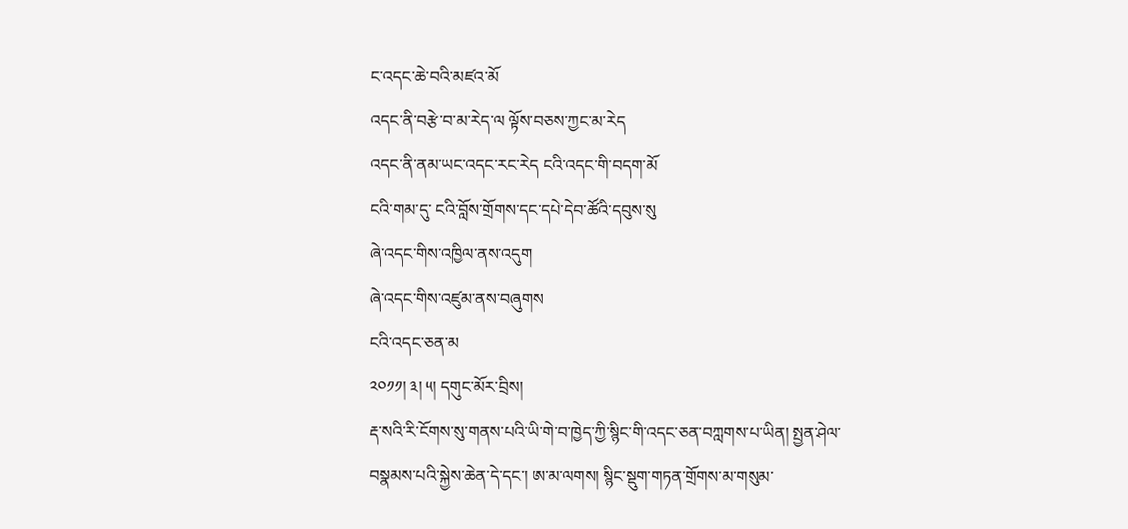ང་འདང་ཆེ་བའི་མཛའ་མོ
འདང་ནི་བརྩེ་བ་མ་རེད་ལ ལྟོས་བཅས་ཀྱང་མ་རེད
འདང་ནི་ནམ་ཡང་འདང་རང་རེད ངའི་འདང་གི་བདག་མོ
ངའི་གམ་དུ་ ངའི་བློས་གྲོགས་དང་དཔེ་དེབ་ཚོའི་དབུས་སུ
ཞེ་འདང་གིས་འཁྱིལ་ནས་འདུག
ཞེ་འདང་གིས་འཛུམ་ནས་བཞུགས
ངའི་འདང་ཅན་མ
༢༠༡༡། ༣། ༥། དགུང་མོར་བྲིས།
རྡ་སའི་རི་ངོགས་སུ་གནས་པའི་ཡི་གེ་བ་ཁྱེད་ཀྱི་སྙིང་གི་འདང་ཅན་བཀླགས་པ་ཡིན། སྤྱན་ཤེལ་བསྣམས་པའི་སྐྱེས་ཆེན་དེ་དང་། ཨ་མ་ལགས། སྙིང་སྡུག་གཏན་གྲོགས་མ་གསུམ་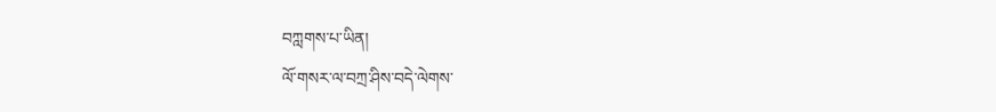བཀླགས་པ་ཡིན།
ལོ་གསར་ལ་བཀྲ་ཤིས་བདེ་ལེགས་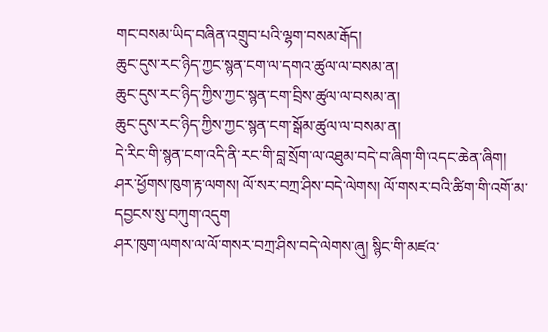གང་བསམ་ཡིད་བཞིན་འགྲུབ་པའི་ལྷག་བསམ་རྒོད།
ཆུང་དུས་རང་ཉིད་ཀྱང་སྙན་ངག་ལ་དགའ་ཚུལ་ལ་བསམ་ན།
ཆུང་དུས་རང་ཉིད་ཀྱིས་ཀྱང་སྙན་ངག་བྲིས་ཚུལ་ལ་བསམ་ན།
ཆུང་དུས་རང་ཉིད་ཀྱིས་ཀྱང་སྙན་ངག་སྒོམ་ཚུལ་ལ་བསམ་ན།
དེ་རིང་གི་སྙན་ངག་འདི་ནི་རང་གི་བླ་སྲོག་ལ་འཐུམ་བདེ་བ་ཞིག་གི་འདང་ཆེན་ཞིག།
ཤར་ཕྱོགས་ཁུག་རྟ་ལགས། ལོ་སར་བཀྲ་ཤིས་བདེ་ལེགས། ལོ་གསར་བའི་ཚིག་གི་འགོ་མ་དབྱངས་སུ་བཀུག་འདུག
ཤར་ཁུག་ལགས་ལ་ལོ་གསར་བཀྲ་ཤིས་བདེ་ལེགས་ཞུ། སྙིང་གི་མཛའ་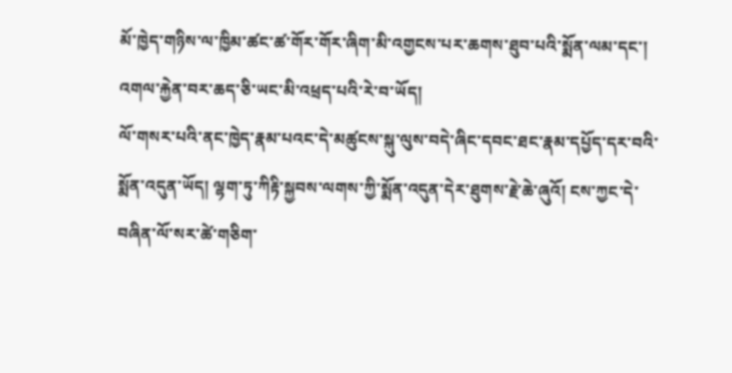མོ་ཁྱེད་གཉིས་ལ་ཁྱིམ་ཚང་ཚ་གོར་གོར་ཞིག་མི་འགྱངས་པར་ཆགས་ཐུབ་པའི་སྨོན་ལམ་དང་། འགལ་རྐྱེན་བར་ཆད་ཅི་ཡང་མི་འཕྲད་པའི་རེ་བ་ཡོད།
ལོ་གསར་པའི་ནང་ཁྱེད་རྣམ་པའང་དེ་མཚུངས་སྐུ་ལུས་བདེ་ཞིང་དབང་ཐང་རྣམ་དཔྱོད་དར་བའི་སྨོན་འདུན་ཡོད། ལྷག་ཏུ་ཀིརྟི་སྐྱབས་ལགས་ཀྱི་སྨོན་འདུན་དེར་ཐུགས་རྗེ་ཆེ་ཞུའོ། ངས་ཀྱང་དེ་བཞིན་ལོ་སར་ཚེ་གཅིག་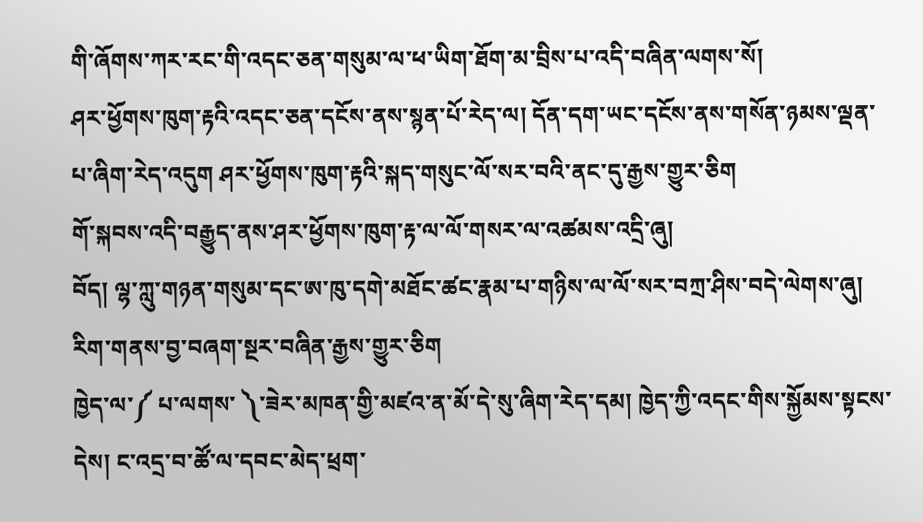གི་ཞོགས་ཀར་རང་གི་འདང་ཅན་གསུམ་ལ་ཕ་ཡིག་ཐོག་མ་བྲིས་པ་འདི་བཞིན་ལགས་སོ།
ཤར་ཕྱོགས་ཁུག་རྟའི་འདང་ཅན་དངོས་ནས་སྙན་པོ་རེད་ལ། དོན་དག་ཡང་དངོས་ནས་གསོན་ཉམས་ལྡན་པ་ཞིག་རེད་འདུག ཤར་ཕྱོགས་ཁུག་རྟའི་སྐད་གསུང་ལོ་སར་བའི་ནང་དུ་རྒྱས་གྱུར་ཅིག
གོ་སྐབས་འདི་བརྒྱུད་ནས་ཤར་ཕྱོགས་ཁུག་རྟ་ལ་ལོ་གསར་ལ་འཚམས་འདྲི་ཞུ།
བོད། ལྷ་ཀླུ་གཉན་གསུམ་དང་ཨ་ཁུ་དགེ་མཐོང་ཚང་རྣམ་པ་གཉིས་ལ་ལོ་སར་བཀྲ་ཤིས་བདེ་ལེགས་ཞུ། རིག་གནས་བྱ་བཞག་སྔར་བཞིན་རྒྱས་གྱུར་ཅིག
ཁྱེད་ལ་༼ པ་ལགས་ ༽་ཟེར་མཁན་གྱི་མཛའ་ན་མོ་དེ་སུ་ཞིག་རེད་དམ། ཁྱེད་ཀྱི་འདང་གིས་སྐྱོམས་སྟངས་དེས། ང་འདྲ་བ་ཚོ་ལ་དབང་མེད་ཕྲག་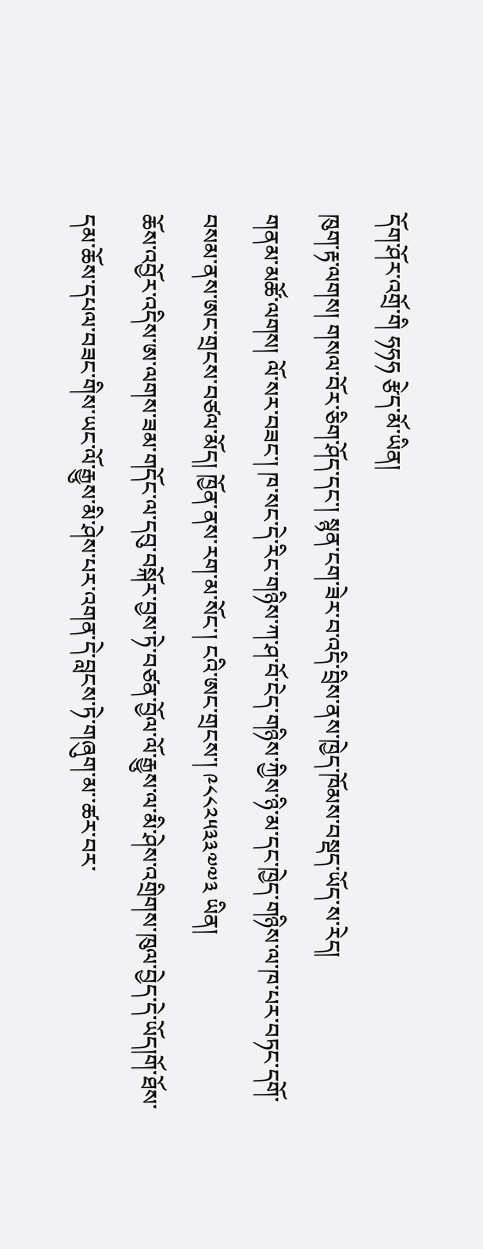དོག་ཤོར་འགྲོ་གི ཧཧཧ རྩེད་མོ་ཡིན།
ཁུག་རྟ་ལགས། གསལ་བོར་ཅིག་ཤོད་དང་། སྙན་ངག་ཟེར་བ་འདི་བྲིས་ནས་ཁྱེད་ཁོམས་བསྡད་ཡོད་ས་རེད།
གནམ་མཚོ་ལགས། ལོ་སར་བཟང་། ཁ་སང་དེ་རིང་གཉིས་ཀ་ཤ་བོ་ངེད་གཉིས་ཀྱིས་ཉི་མ་དང་ཁྱེད་གཉིས་ལ་ཁ་པར་བཏང་དགོ་བསམ་ནས་ཨང་གྲངས་བཙལ་མོད། ཁྱོན་ནས་རག་མ་སོང་། ངའི་ཨང་གྲངས་། ༩༨༨༢༥༣༣༧༧༣ ཡིན།
ཆོས་འབྱོར་འདིས་ཨ་ལགས་ཟམ་གདོང་ལ་དབུ་བསྐོར་བྱས་ཏེ་བཙན་བྱོལ་ལོ་རྒྱུས་ལ་མི་ཤེས་འགྲིགས་ཁུལ་བྱེད་དེ་ཡོད།གོ་ཐོས་དམ་ཆོས་དཔལ་བཟང་གིས་ཡང་ལོ་རྒྱུས་མི་ཤེས་པར་འགན་དེ་བླངས་ཏེ་གཞུག་མ་་ཚར་བར་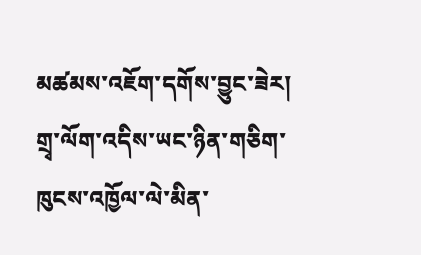མཚམས་འཇོག་དགོས་བྱུང་ཟེར། གྲྭ་ལོག་འདིས་ཡང་ཉིན་གཅིག་ཁུངས་འཁྱོལ་ལེ་མིན་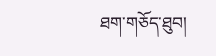ཐག་གཅོད་ཐུབ།